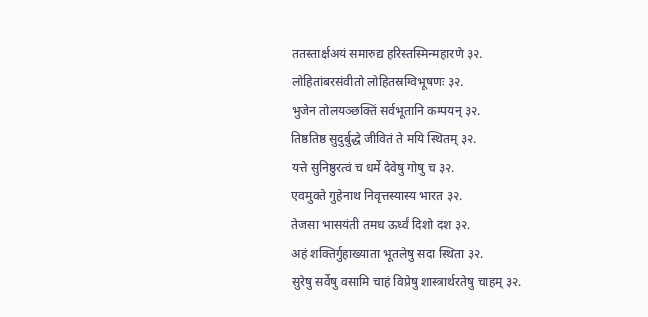ततस्तार्क्षअयं समारुद्य हरिस्तस्मिन्महारणे ३२.
लोहितांबरसंवीतो लोहितस्रग्विभूषणः ३२.
भुजेन तोलयञ्छक्तिं सर्वभूतानि कम्पयन् ३२.
तिष्ठतिष्ठ सुदुर्बुद्धे जीवितं ते मयि स्थितम् ३२.
यत्ते सुनिष्ठुरत्वं च धर्मे देवेषु गोषु च ३२.
एवमुक्ते गुहेनाथ निवृत्तस्यास्य भारत ३२.
तेजसा भासयंती तमध ऊर्ध्वं दिशो दश ३२.
अहं शक्तिर्गुहाख्याता भूतलेषु सदा स्थिता ३२.
सुरेषु सर्वेषु वसामि चाहं विप्रेषु शास्त्रार्थरतेषु चाहम् ३२.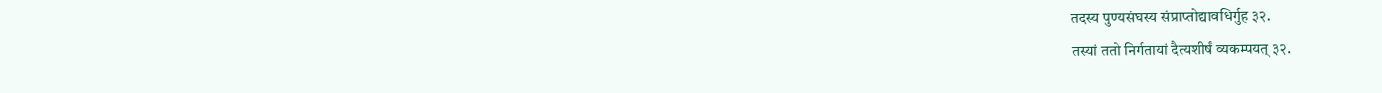तदस्य पुण्यसंघस्य संप्राप्तोद्यावधिर्गुह ३२.
तस्यां ततो निर्गतायां दैत्यशीर्षं व्यकम्पयत् ३२.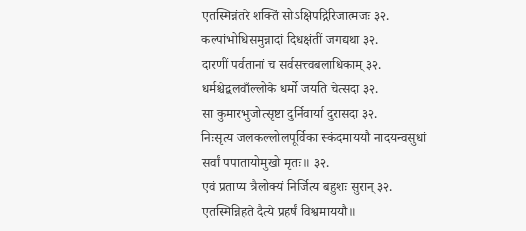एतस्मिन्नंतरे शक्तिं सोऽक्षिपद्गिरिजात्मजः ३२.
कल्पांभोधिसमुन्नादां दिधक्षंतीं जगद्यथा ३२.
दारणीं पर्वतानां च सर्वसत्त्वबलाधिकाम् ३२.
धर्मश्चेद्बलवाँल्लोके धर्मो जयति चेत्सदा ३२.
सा कुमारभुजोत्सृष्टा दुर्निवार्या दुरासदा ३२.
निःसृत्य जलकल्लोलपूर्विका स्कंदमाययौ नादयन्वसुधां सर्वां पपातायोमुखो मृतः॥ ३२.
एवं प्रताप्य त्रैलोक्यं निर्जित्य बहुशः सुरान् ३२.
एतस्मिन्निहते दैत्ये प्रहर्षं विश्वमाययौ॥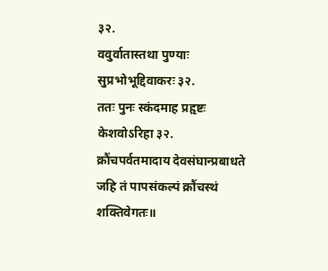३२.
ववुर्वातास्तथा पुण्याः सुप्रभोभूद्दिवाकरः ३२.
ततः पुनः स्कंदमाह प्रहृष्टः केशवोऽरिहा ३२.
क्रौंचपर्वतमादाय देवसंघान्प्रबाधते जहि तं पापसंकल्पं क्रौंचस्थं शक्तिवेगतः॥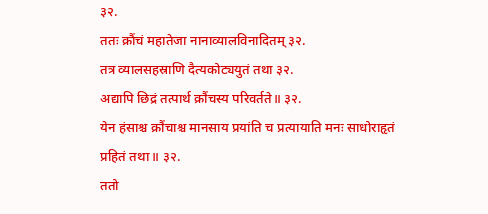३२.
ततः क्रौंचं महातेजा नानाव्यालविनादितम् ३२.
तत्र व्यालसहस्राणि दैत्यकोट्ययुतं तथा ३२.
अद्यापि छिद्रं तत्पार्थ क्रौंचस्य परिवर्तते॥ ३२.
येन हंसाश्च क्रौंचाश्च मानसाय प्रयांति च प्रत्यायाति मनः साधोराहृतं प्रहितं तथा॥ ३२.
ततो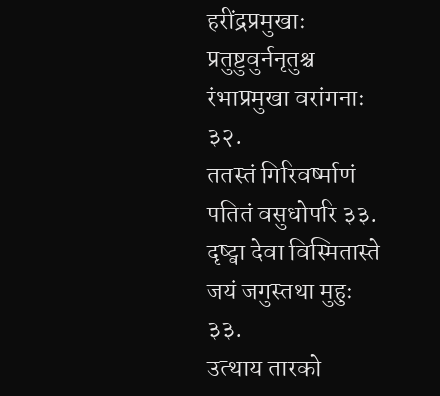हरींद्रप्रमुखाः प्रतुष्टुवुर्ननृतुश्च रंभाप्रमुखा वरांगनाः ३२.
ततस्तं गिरिवर्ष्माणं पतितं वसुधोपरि ३३.
दृष्ट्वा देवा विस्मितास्ते जयं जगुस्तथा मुहुः ३३.
उत्थाय तारको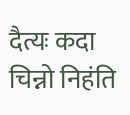दैत्यः कदा चिन्नो निहंति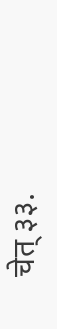चेत् ३३.